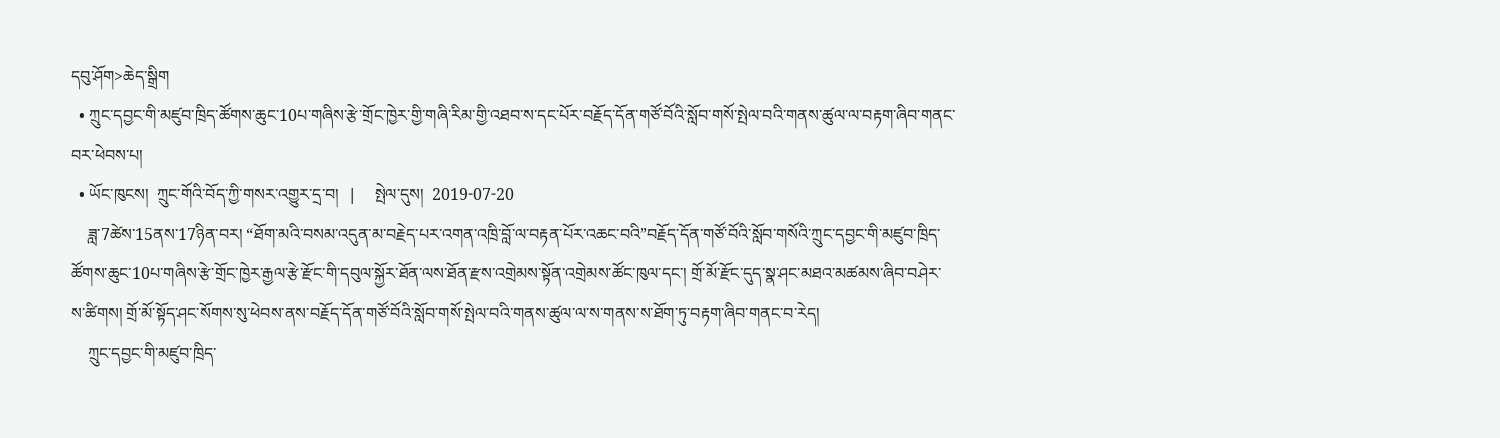དབུ་ཤོག>ཆེད་སྒྲིག
  • ཀྲུང་དབྱང་གི་མཛུབ་ཁྲིད་ཚོགས་ཆུང་10པ་གཞིས་རྩེ་གྲོང་ཁྱེར་གྱི་གཞི་རིམ་གྱི་འཐབ་ས་དང་པོར་བརྗོད་དོན་གཙོ་བོའི་སློབ་གསོ་སྤེལ་བའི་གནས་ཚུལ་ལ་བརྟག་ཞིབ་གནང་བར་ཕེབས་པ།
  • ཡོང་ཁུངས།  ཀྲུང་གོའི་བོད་ཀྱི་གསར་འགྱུར་དྲ་བ།   |     སྤེལ་དུས།  2019-07-20
    ཟླ་7ཚེས་15ནས་17ཉིན་བར། “ཐོག་མའི་བསམ་འདུན་མ་བརྗེད་པར་འགན་འཁྲི་བློ་ལ་བརྟན་པོར་འཆང་བའི”བརྗོད་དོན་གཙོ་བོའི་སློབ་གསོའི་ཀྲུང་དབྱང་གི་མཛུབ་ཁྲིད་ཚོགས་ཆུང་10པ་གཞིས་རྩེ་གྲོང་ཁྱེར་རྒྱལ་རྩེ་རྫོང་གི་དབུལ་སྐྱོར་ཐོན་ལས་ཐོན་རྫས་འགྲེམས་སྟོན་འགྲེམས་ཚོང་ཁུལ་དང་། གྲོ་མོ་རྫོང་དུད་སྣ་ཤང་མཐའ་མཚམས་ཞིབ་བཤེར་ས་ཚིགས། གྲོ་མོ་སྟོད་ཤང་སོགས་སུ་ཕེབས་ནས་བརྗོད་དོན་གཙོ་བོའི་སློབ་གསོ་སྤེལ་བའི་གནས་ཚུལ་ལ་ས་གནས་ས་ཐོག་ཏུ་བརྟག་ཞིབ་གནང་བ་རེད།
    ཀྲུང་དབྱང་གི་མཛུབ་ཁྲིད་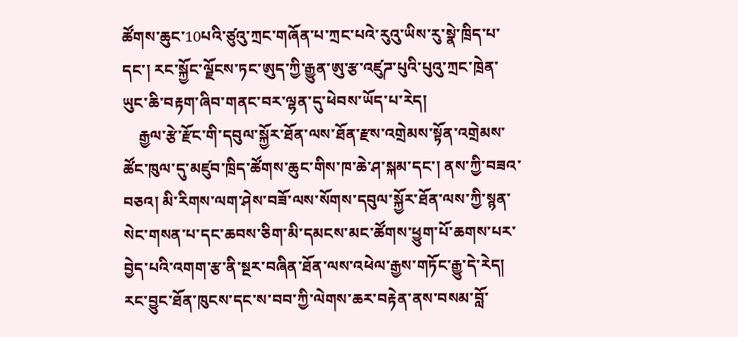ཚོགས་ཆུང་10པའི་ཙུའུ་ཀྲང་གཞོན་པ་ཀྲང་པའེ་རུའུ་ཡིས་རུ་སྣེ་ཁྲིད་པ་དང་། རང་སྐྱོང་ལྗོངས་ཏང་ཨུད་ཀྱི་རྒྱུན་ཨུ་རྩ་འཛུཌ་པུའི་པུའུ་ཀྲང་ཁྲེན་ཡུང་ཆི་བརྟག་ཞིབ་གནང་བར་ལྷན་དུ་ཕེབས་ཡོད་པ་རེད།
    རྒྱལ་རྩེ་རྫོང་གི་དབུལ་སྐྱོར་ཐོན་ལས་ཐོན་རྫས་འགྲེམས་སྟོན་འགྲེམས་ཚོང་ཁུལ་དུ་མཛུབ་ཁྲིད་ཚོགས་ཆུང་གིས་ཁ་ཆེ་ཤ་སྐམ་དང་། ནས་ཀྱི་བཟའ་བཅའ། མི་རིགས་ལག་ཤེས་བཟོ་ལས་སོགས་དབུལ་སྐྱོར་ཐོན་ལས་ཀྱི་སྙན་སེང་གསན་པ་དང་ཆབས་ཅིག་མི་དམངས་མང་ཚོགས་ཕྱུག་པོ་ཆགས་པར་བྱེད་པའི་འགག་རྩ་ནི་སྔར་བཞིན་ཐོན་ལས་འཕེལ་རྒྱས་གཏོང་རྒྱུ་དེ་རེད། རང་བྱུང་ཐོན་ཁུངས་དང་ས་བབ་ཀྱི་ལེགས་ཆར་བརྟེན་ནས་བསམ་བློ་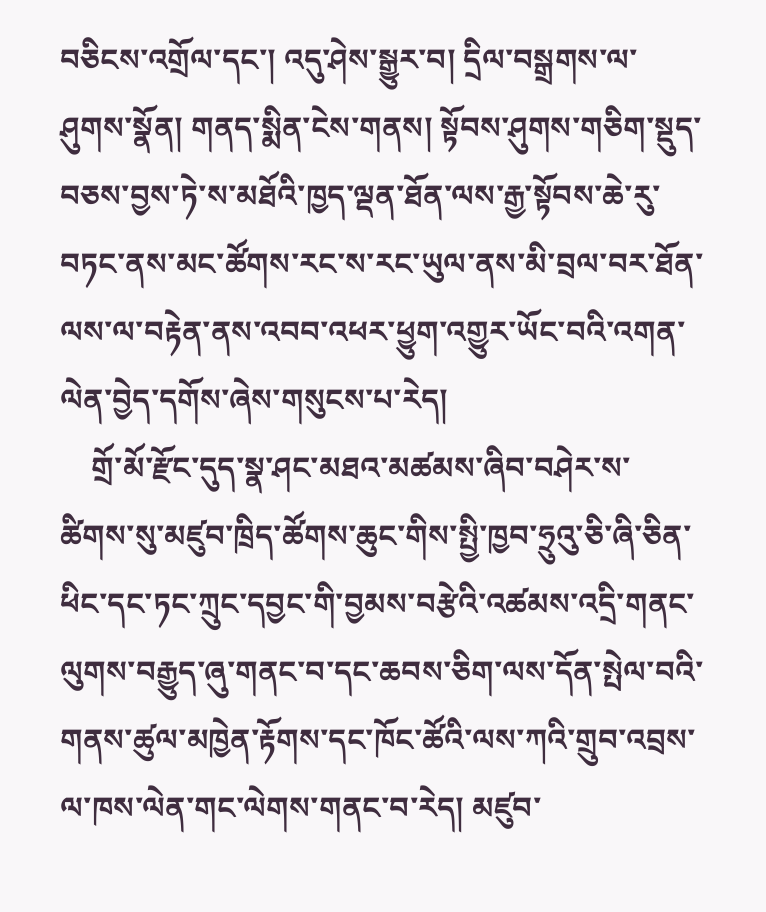བཅིངས་འགྲོལ་དང་། འདུ་ཤེས་སྒྱུར་བ། དྲིལ་བསྒྲགས་ལ་ཤུགས་སྣོན། གནད་སྨིན་ངེས་གནས། སྟོབས་ཤུགས་གཅིག་སྡུད་བཅས་བྱས་ཏེ་ས་མཐོའི་ཁྱད་ལྡན་ཐོན་ལས་རྒྱ་སྟོབས་ཆེ་རུ་བཏང་ནས་མང་ཚོགས་རང་ས་རང་ཡུལ་ནས་མི་བྲལ་བར་ཐོན་ལས་ལ་བརྟེན་ནས་འབབ་འཕར་ཕྱུག་འགྱུར་ཡོང་བའི་འགན་ལེན་བྱེད་དགོས་ཞེས་གསུངས་པ་རེད།
    གྲོ་མོ་རྫོང་དུད་སྣ་ཤང་མཐའ་མཚམས་ཞིབ་བཤེར་ས་ཚིགས་སུ་མཛུབ་ཁྲིད་ཚོགས་ཆུང་གིས་སྤྱི་ཁྱབ་ཧྲུའུ་ཅི་ཞི་ཅིན་ཕིང་དང་ཏང་ཀྲུང་དབྱང་གི་བྱམས་བརྩེའི་འཚམས་འདྲི་གནང་ལུགས་བརྒྱུད་ཞུ་གནང་བ་དང་ཆབས་ཅིག་ལས་དོན་སྤེལ་བའི་གནས་ཚུལ་མཁྱེན་རྟོགས་དང་ཁོང་ཚོའི་ལས་ཀའི་གྲུབ་འབྲས་ལ་ཁས་ལེན་གང་ལེགས་གནང་བ་རེད། མཛུབ་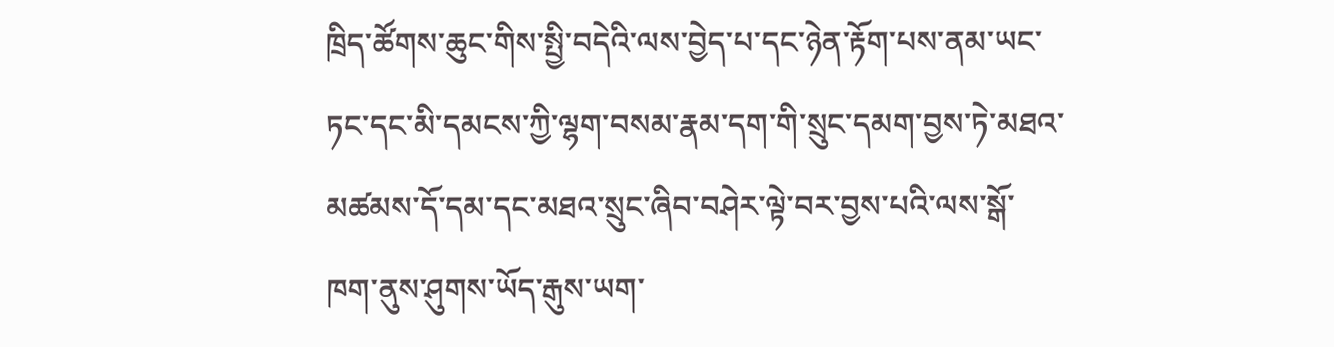ཁྲིད་ཚོགས་ཆུང་གིས་སྤྱི་བདེའི་ལས་བྱེད་པ་དང་ཉེན་རྟོག་པས་ནམ་ཡང་ཏང་དང་མི་དམངས་ཀྱི་ལྷག་བསམ་རྣམ་དག་གི་སྲུང་དམག་བྱས་ཏེ་མཐའ་མཚམས་དོ་དམ་དང་མཐའ་སྲུང་ཞིབ་བཤེར་ལྟེ་བར་བྱས་པའི་ལས་སྒོ་ཁག་ནུས་ཤུགས་ཡོད་རྒུས་ཡག་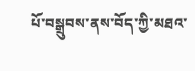པོ་བསྒྲུབས་ནས་བོད་ཀྱི་མཐའ་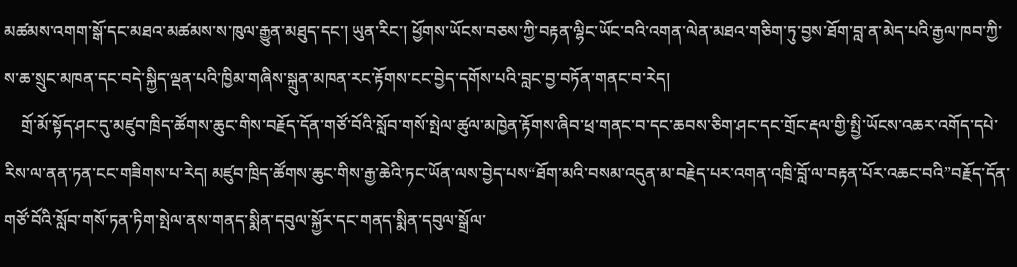མཚམས་འགག་སྒོ་དང་མཐའ་མཚམས་ས་ཁུལ་རྒྱུན་མཐུད་དང་། ཡུན་རིང་། ཕྱོགས་ཡོངས་བཅས་ཀྱི་བརྟན་ལྷིང་ཡོང་བའི་འགན་ལེན་མཐའ་གཅིག་ཏུ་བྱས་ཐོག་བླ་ན་མེད་པའི་རྒྱལ་ཁབ་ཀྱི་ས་ཆ་སྲུང་མཁན་དང་བདེ་སྐྱིད་ལྡན་པའི་ཁྱིམ་གཞིས་སྐྲུན་མཁན་རང་རྟོགས་ངང་བྱེད་དགོས་པའི་བླང་བྱ་བཏོན་གནང་བ་རེད།
    གྲོ་མོ་སྟོད་ཤང་དུ་མཛུབ་ཁྲིད་ཚོགས་ཆུང་གིས་བརྗོད་དོན་གཙོ་བོའི་སློབ་གསོ་སྤེལ་ཚུལ་མཁྱེན་རྟོགས་ཞིབ་ཕྲ་གནང་བ་དང་ཆབས་ཅིག་ཤང་དང་གྲོང་རྡལ་གྱི་སྤྱི་ཡོངས་འཆར་འགོད་དཔེ་རིས་ལ་ནན་ཏན་ངང་གཟིགས་པ་རེད། མཛུབ་ཁྲིད་ཚོགས་ཆུང་གིས་རྒྱ་ཆེའི་ཏང་ཡོན་ལས་བྱེད་པས“ཐོག་མའི་བསམ་འདུན་མ་བརྗེད་པར་འགན་འཁྲི་བློ་ལ་བརྟན་པོར་འཆང་བའི”བརྗོད་དོན་གཙོ་བོའི་སློབ་གསོ་ཏན་ཏིག་སྤེལ་ནས་གནད་སྨིན་དབུལ་སྐྱོར་དང་གནད་སྨིན་དབུལ་སྒྲོལ་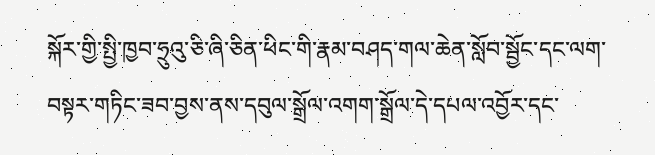སྐོར་གྱི་སྤྱི་ཁྱབ་ཧྲུའུ་ཅི་ཞི་ཅིན་ཕིང་གི་རྣམ་བཤད་གལ་ཆེན་སློབ་སྦྱོང་དང་ལག་བསྟར་གཏིང་ཟབ་བྱས་ནས་དབུལ་སྒྲོལ་འགག་སྒྲོལ་དེ་དཔལ་འབྱོར་དང་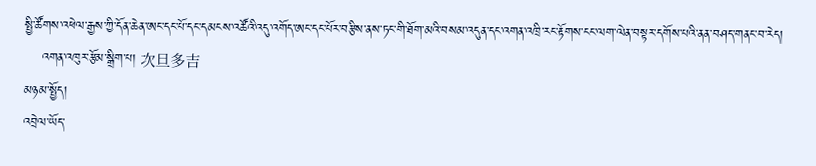སྤྱི་ཚོགས་འཕེལ་རྒྱས་ཀྱི་དོན་ཆེན་ཨང་དང་པོ་དང་དམངས་འཚོའི་འདུ་འགོད་ཨང་དང་པོར་བརྩིས་ནས་ཏང་གི་ཐོག་མའི་བསམ་འདུན་དང་འགན་འཁྲི་རང་རྟོགས་ངང་ལག་ལེན་བསྟར་དགོས་པའི་ནན་བཤད་གནང་བ་རེད།
    འགན་འཁུར་རྩོམ་སྒྲིག་པ། 次旦多吉
མཉམ་སྤྱོད།
འབྲེལ་ཡོད་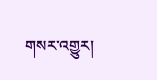གསར་འགྱུར།